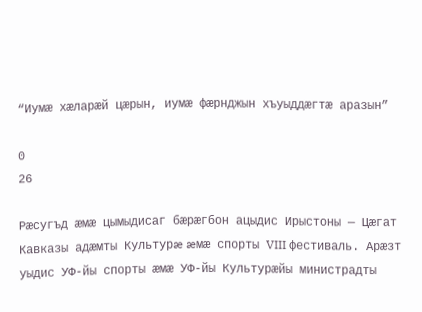“Иумæ хæларæй цæрын, иумæ фæрнджын хъуыддæгтæ аразын”

0
26

Рæсугъд æмæ цымыдисаг бæрæгбон ацыдис Ирыстоны — Цæгат Кавказы адæмты Культурæ æмæ спорты VIII фестиваль. Арæзт уыдис УФ-йы спорты æмæ УФ-йы Культурæйы министрадты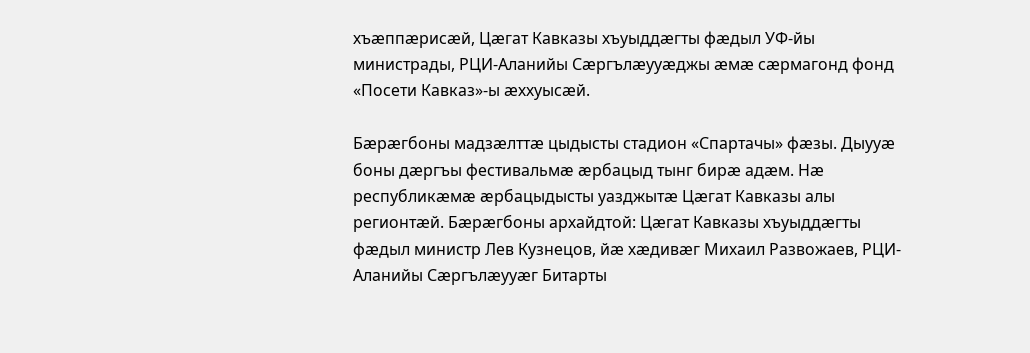хъæппæрисæй, Цæгат Кавказы хъуыддæгты фæдыл УФ-йы министрады, РЦИ-Аланийы Сæргълæууæджы æмæ сæрмагонд фонд «Посети Кавказ»-ы æххуысæй.

Бæрæгбоны мадзæлттæ цыдысты стадион «Спартачы» фæзы. Дыууæ боны дæргъы фестивальмæ æрбацыд тынг бирæ адæм. Нæ республикæмæ æрбацыдысты уазджытæ Цæгат Кавказы алы регионтæй. Бæрæгбоны архайдтой: Цæгат Кавказы хъуыддæгты фæдыл министр Лев Кузнецов, йæ хæдивæг Михаил Развожаев, РЦИ-Аланийы Сæргълæууæг Битарты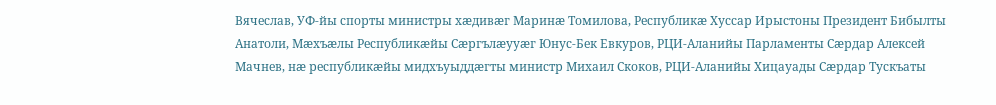Вячеслав, УФ-йы спорты министры хæдивæг Маринæ Томилова, Республикæ Хуссар Ирыстоны Президент Бибылты Анатоли, Мæхъæлы Республикæйы Сæргълæууæг Юнус-Бек Евкуров, РЦИ-Аланийы Парламенты Сæрдар Алексей Мачнев, нæ республикæйы мидхъуыддæгты министр Михаил Скоков, РЦИ-Аланийы Хицауады Сæрдар Тускъаты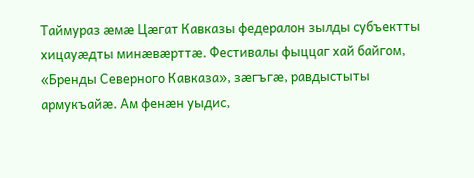Таймураз æмæ Цæгат Кавказы федералон зылды субъектты хицауæдты минæвæрттæ. Фестивалы фыццаг хай байгом, «Бренды Северного Кавказа», зæгъгæ, равдыстыты армукъайæ. Ам фенæн уыдис,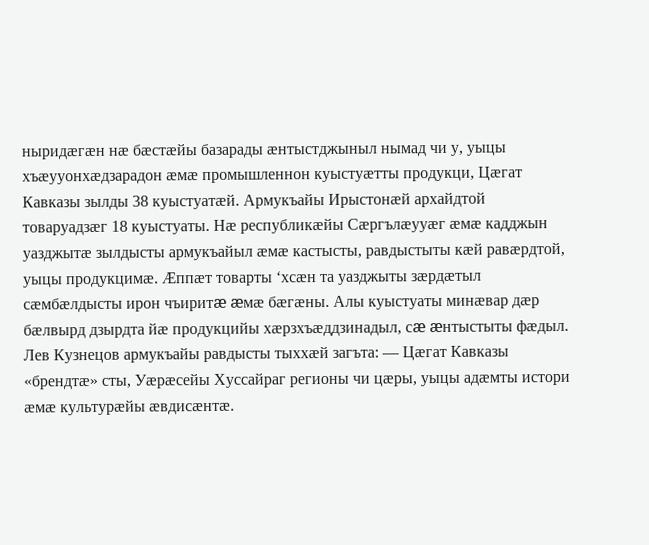ныридæгæн нæ бæстæйы базарады æнтыстджыныл нымад чи у, уыцы хъæууонхæдзарадон æмæ промышленнон куыстуæтты продукци, Цæгат Кавказы зылды 38 куыстуатæй. Армукъайы Ирыстонæй архайдтой товаруадзæг 18 куыстуаты. Нæ республикæйы Сæргълæууæг æмæ кадджын уазджытæ зылдысты армукъайыл æмæ кастысты, равдыстыты кæй равæрдтой, уыцы продукцимæ. Æппæт товарты ‘хсæн та уазджыты зæрдæтыл сæмбæлдысты ирон чъиритæ æмæ бæгæны. Алы куыстуаты минæвар дæр бæлвырд дзырдта йæ продукцийы хæрзхъæддзинадыл, сæ æнтыстыты фæдыл. Лев Кузнецов армукъайы равдысты тыххæй загъта: — Цæгат Кавказы «брендтæ» сты, Уæрæсейы Хуссайраг регионы чи цæры, уыцы адæмты истори æмæ культурæйы æвдисæнтæ.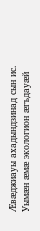Æвæджиауы ахадындзинад сын ис. Уымæн æмæ экологион æгъдауæй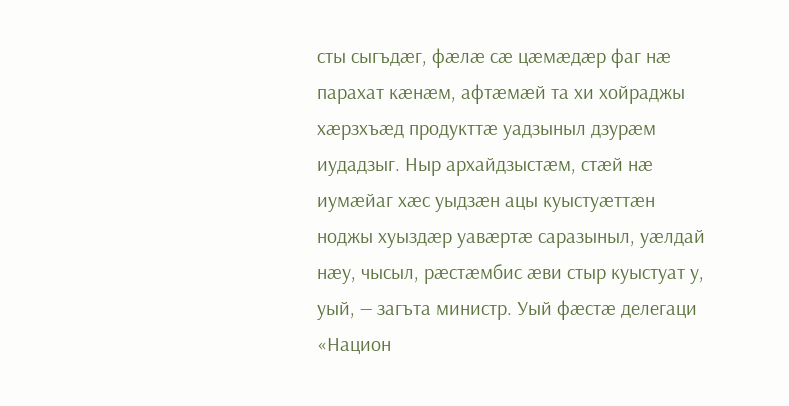сты сыгъдæг, фæлæ сæ цæмæдæр фаг нæ парахат кæнæм, афтæмæй та хи хойраджы хæрзхъæд продукттæ уадзыныл дзурæм иудадзыг. Ныр архайдзыстæм, стæй нæ иумæйаг хæс уыдзæн ацы куыстуæттæн ноджы хуыздæр уавæртæ саразыныл, уæлдай нæу, чысыл, рæстæмбис æви стыр куыстуат у, уый, — загъта министр. Уый фæстæ делегаци «Национ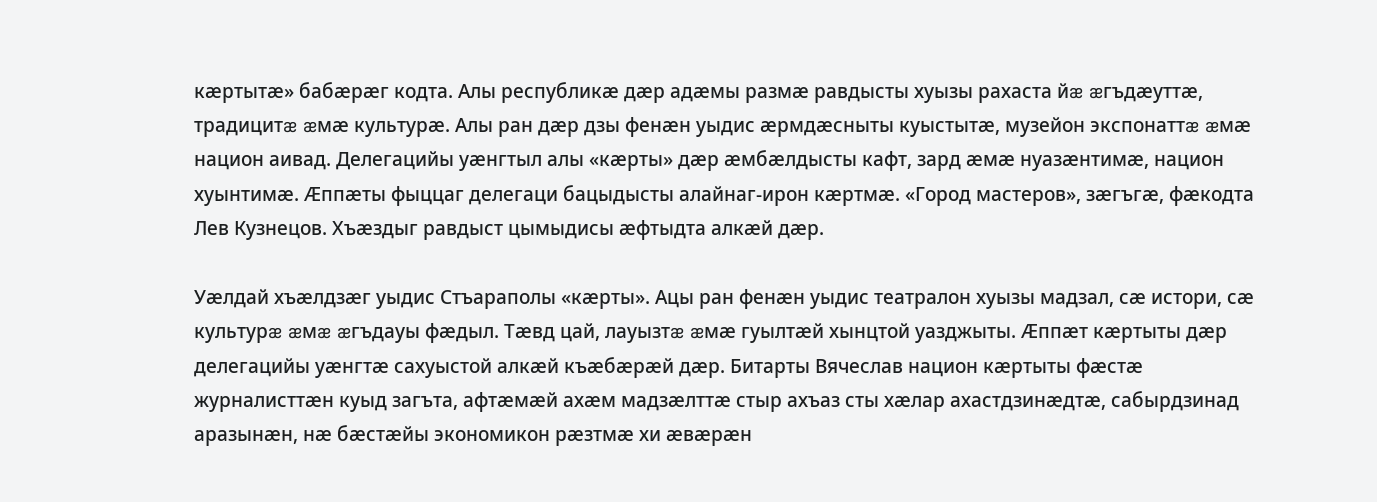кæртытæ» бабæрæг кодта. Алы республикæ дæр адæмы размæ равдысты хуызы рахаста йæ æгъдæуттæ, традицитæ æмæ культурæ. Алы ран дæр дзы фенæн уыдис æрмдæсныты куыстытæ, музейон экспонаттæ æмæ национ аивад. Делегацийы уæнгтыл алы «кæрты» дæр æмбæлдысты кафт, зард æмæ нуазæнтимæ, национ хуынтимæ. Æппæты фыццаг делегаци бацыдысты алайнаг-ирон кæртмæ. «Город мастеров», зæгъгæ, фæкодта Лев Кузнецов. Хъæздыг равдыст цымыдисы æфтыдта алкæй дæр.

Уæлдай хъæлдзæг уыдис Стъараполы «кæрты». Ацы ран фенæн уыдис театралон хуызы мадзал, сæ истори, сæ культурæ æмæ æгъдауы фæдыл. Тæвд цай, лауызтæ æмæ гуылтæй хынцтой уазджыты. Æппæт кæртыты дæр делегацийы уæнгтæ сахуыстой алкæй къæбæрæй дæр. Битарты Вячеслав национ кæртыты фæстæ журналисттæн куыд загъта, афтæмæй ахæм мадзæлттæ стыр ахъаз сты хæлар ахастдзинæдтæ, сабырдзинад аразынæн, нæ бæстæйы экономикон рæзтмæ хи æвæрæн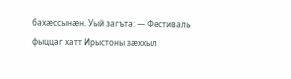бахæссынæн. Уый загъта: — Фестиваль фыццаг хатт Ирыстоны зæххыл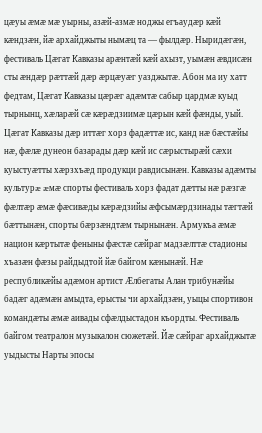цæуы æмæ мæ уырны, азæй-азмæ ноджы егъаудæр кæй кæндзæн, йæ архайджыты нымæц та — фылдæр. Ныридæгæн, фестиваль Цæгат Кавказы арæнтæй кæй ахызт, уымæн æвдисæн сты æндæр рæттæй дæр æрцæуæг уазджытæ. Абон ма иу хатт федтам, Цæгат Кавказы цæрæг адæмтæ сабыр цардмæ куыд тырнынц, хæларæй сæ кæрæдзиимæ цæрын кæй фæнды, уый. Цæгат Кавказы дæр иттæг хорз фадæттæ ис, канд нæ бæстæйы нæ, фæлæ дунеон базарады дæр кæй ис сæрыстырæй сæхи куыстуæтты хæрзхъæд продукци равдисынæн. Кавказы адæмты культурæ æмæ спорты фестиваль хорз фадат дæтты нæ рæзгæ фæлтæр æмæ фæсивæды кæрæдзийы æфсымæрдзинады тæгтæй бæттынæн, спорты бæрзæндтæм тырнынæн. Армукъа æмæ национ кæртытæ феныны фæстæ сæйраг мадзæлттæ стадионы хъазæн фæзы райдыдтой йæ байгом кæнынæй. Нæ республикæйы адæмон артист Æлбегаты Алан трибунæйы бадæг адæмæн амыдта, ерысты чи архайдзæн, уыцы спортивон командæты æмæ аивады сфæлдыстадон къордты. Фестиваль байгом театралон музыкалон сюжетæй. Йæ сæйраг архайджытæ уыдысты Нарты эпосы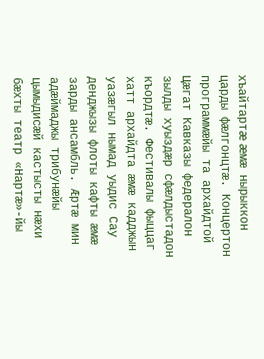хъайтартæ æмæ нырыккон царды фæлгонцтæ. Концертон программæйы та архайдтой Цæгат Кавказы федералон зылды хуыздæр сфæлдыстадон къордтæ. Фестивалы фыццаг хатт архайдта æмæ кадджын уазæгыл нымад уыдис Сау денджызы флоты кафты æмæ зарды ансамбль. Æртæ мин адæймаджы трибунæйы цымыдисæй кастысты нæхи бæхты театр «Нартæ»-йы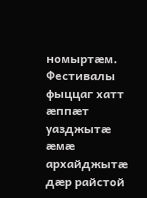номыртæм. Фестивалы фыццаг хатт æппæт уазджытæ æмæ архайджытæ дæр райстой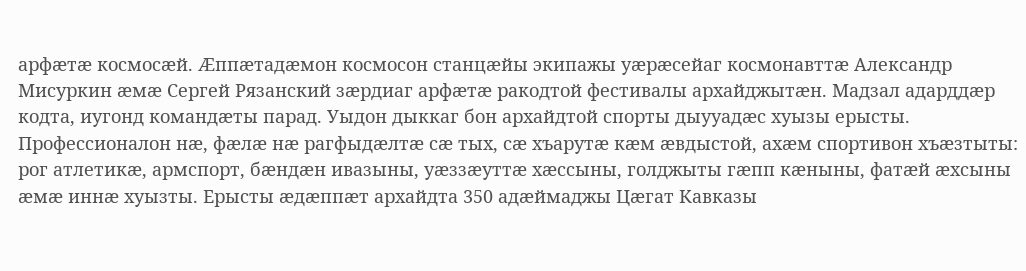арфæтæ космосæй. Æппæтадæмон космосон станцæйы экипажы уæрæсейаг космонавттæ Александр Мисуркин æмæ Сергей Рязанский зæрдиаг арфæтæ ракодтой фестивалы архайджытæн. Мадзал адарддæр кодта, иугонд командæты парад. Уыдон дыккаг бон архайдтой спорты дыууадæс хуызы ерысты. Профессионалон нæ, фæлæ нæ рагфыдæлтæ сæ тых, сæ хъарутæ кæм æвдыстой, ахæм спортивон хъæзтыты: рог атлетикæ, армспорт, бæндæн ивазыны, уæззæуттæ хæссыны, голджыты гæпп кæныны, фатæй æхсыны æмæ иннæ хуызты. Ерысты æдæппæт архайдта 350 адæймаджы Цæгат Кавказы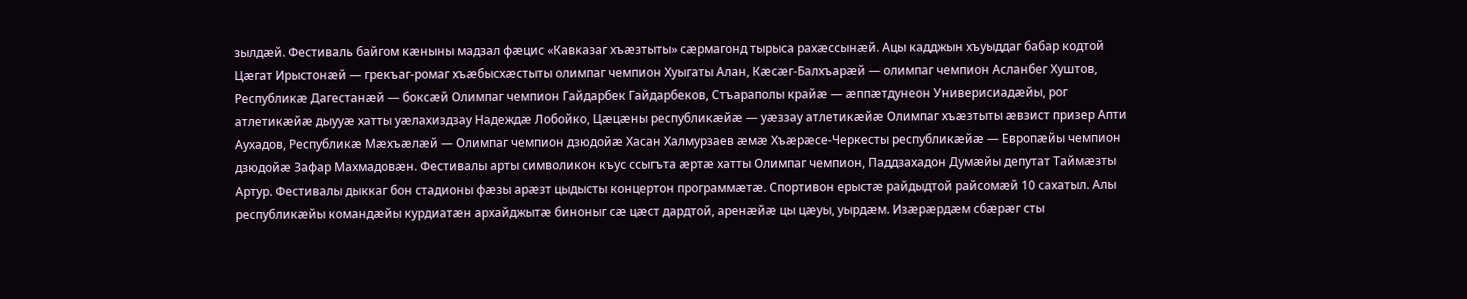зылдæй. Фестиваль байгом кæныны мадзал фæцис «Кавказаг хъæзтыты» сæрмагонд тырыса рахæссынæй. Ацы кадджын хъуыддаг бабар кодтой Цæгат Ирыстонæй — грекъаг-ромаг хъæбысхæстыты олимпаг чемпион Хуыгаты Алан, Кæсæг-Балхъарæй — олимпаг чемпион Асланбег Хуштов, Республикæ Дагестанæй — боксæй Олимпаг чемпион Гайдарбек Гайдарбеков, Стъараполы крайæ — æппæтдунеон Универисиадæйы, рог атлетикæйæ дыууæ хатты уæлахиздзау Надеждæ Лобойко, Цæцæны республикæйæ — уæззау атлетикæйæ Олимпаг хъæзтыты æвзист призер Апти Аухадов, Республикæ Мæхъæлæй — Олимпаг чемпион дзюдойæ Хасан Халмурзаев æмæ Хъæрæсе-Черкесты республикæйæ — Европæйы чемпион дзюдойæ Зафар Махмадовæн. Фестивалы арты символикон къус ссыгъта æртæ хатты Олимпаг чемпион, Паддзахадон Думæйы депутат Таймæзты Артур. Фестивалы дыккаг бон стадионы фæзы арæзт цыдысты концертон программæтæ. Спортивон ерыстæ райдыдтой райсомæй 10 сахатыл. Алы республикæйы командæйы курдиатæн архайджытæ биноныг сæ цæст дардтой, аренæйæ цы цæуы, уырдæм. Изæрæрдæм сбæрæг сты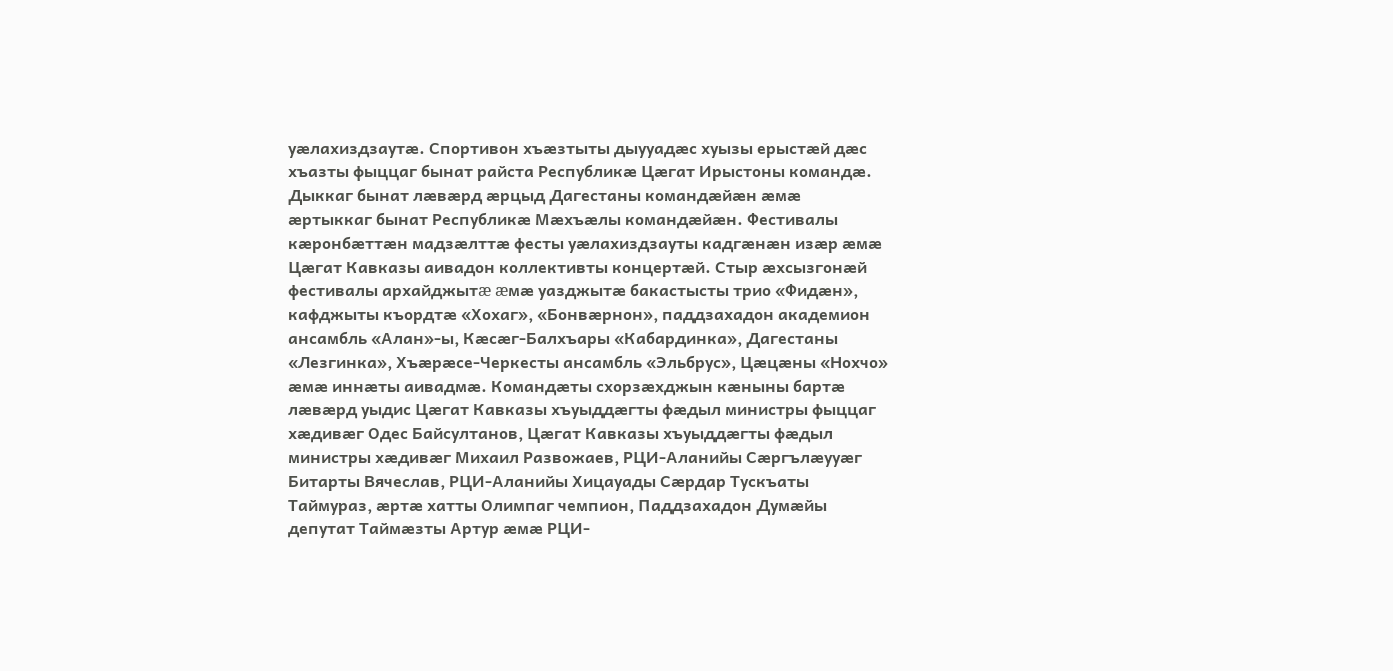уæлахиздзаутæ. Спортивон хъæзтыты дыууадæс хуызы ерыстæй дæс хъазты фыццаг бынат райста Республикæ Цæгат Ирыстоны командæ. Дыккаг бынат лæвæрд æрцыд Дагестаны командæйæн æмæ æртыккаг бынат Республикæ Мæхъæлы командæйæн. Фестивалы кæронбæттæн мадзæлттæ фесты уæлахиздзауты кадгæнæн изæр æмæ Цæгат Кавказы аивадон коллективты концертæй. Стыр æхсызгонæй фестивалы архайджытæ æмæ уазджытæ бакастысты трио «Фидæн», кафджыты къордтæ «Хохаг», «Бонвæрнон», паддзахадон академион ансамбль «Алан»-ы, Кæсæг-Балхъары «Кабардинка», Дагестаны «Лезгинка», Хъæрæсе-Черкесты ансамбль «Эльбрус», Цæцæны «Нохчо» æмæ иннæты аивадмæ. Командæты схорзæхджын кæныны бартæ лæвæрд уыдис Цæгат Кавказы хъуыддæгты фæдыл министры фыццаг хæдивæг Одес Байсултанов, Цæгат Кавказы хъуыддæгты фæдыл министры хæдивæг Михаил Развожаев, РЦИ-Аланийы Сæргълæууæг Битарты Вячеслав, РЦИ-Аланийы Хицауады Сæрдар Тускъаты Таймураз, æртæ хатты Олимпаг чемпион, Паддзахадон Думæйы депутат Таймæзты Артур æмæ РЦИ-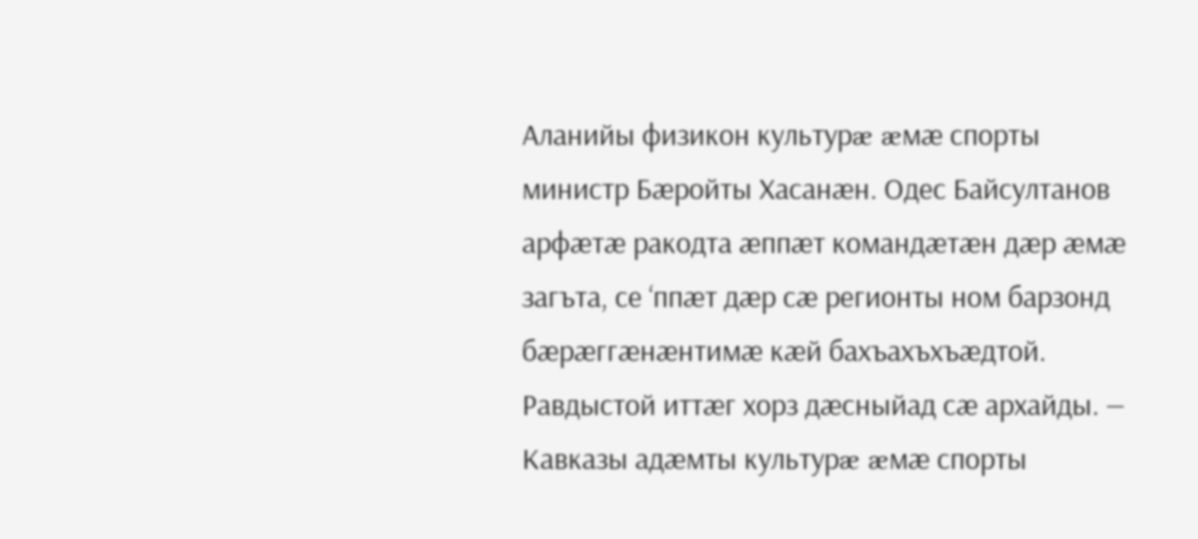Аланийы физикон культурæ æмæ спорты министр Бæройты Хасанæн. Одес Байсултанов арфæтæ ракодта æппæт командæтæн дæр æмæ загъта, се ‘ппæт дæр сæ регионты ном барзонд бæрæггæнæнтимæ кæй бахъахъхъæдтой. Равдыстой иттæг хорз дæсныйад сæ архайды. — Кавказы адæмты культурæ æмæ спорты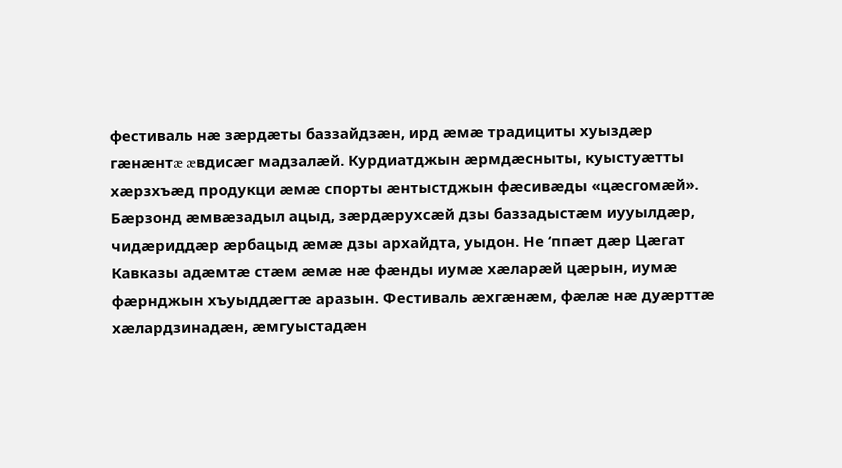фестиваль нæ зæрдæты баззайдзæн, ирд æмæ традициты хуыздæр гæнæнтæ æвдисæг мадзалæй. Курдиатджын æрмдæсныты, куыстуæтты хæрзхъæд продукци æмæ спорты æнтыстджын фæсивæды «цæсгомæй». Бæрзонд æмвæзадыл ацыд, зæрдæрухсæй дзы баззадыстæм иууылдæр, чидæриддæр æрбацыд æмæ дзы архайдта, уыдон. Не ‘ппæт дæр Цæгат Кавказы адæмтæ стæм æмæ нæ фæнды иумæ хæларæй цæрын, иумæ фæрнджын хъуыддæгтæ аразын. Фестиваль æхгæнæм, фæлæ нæ дуæрттæ хæлардзинадæн, æмгуыстадæн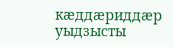кæддæриддæр уыдзысты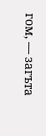гом, — загъта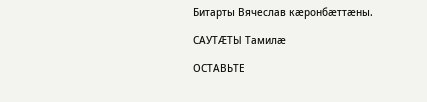Битарты Вячеслав кæронбæттæны.

САУТÆТЫ Тамилæ

ОСТАВЬТЕ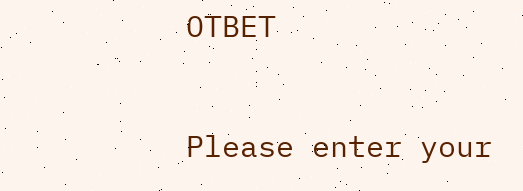ОТВЕТ

Please enter your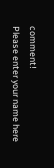comment!
Please enter your name here